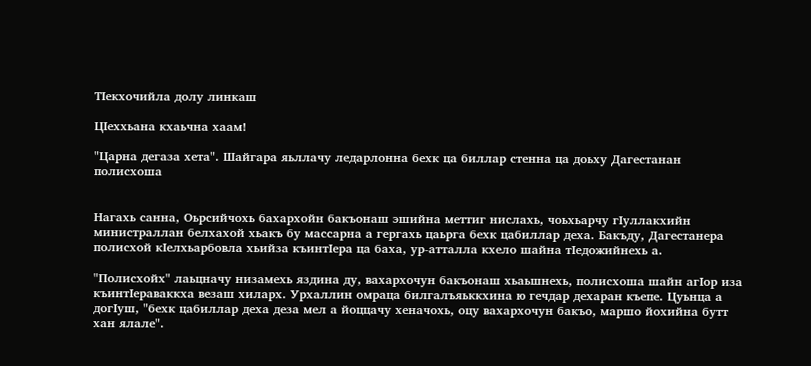ТIекхочийла долу линкаш

ЦIеххьана кхаьчна хаам!

"Царна дегаза хета". Шайгара яьллачу ледарлонна бехк ца биллар стенна ца доьху Дагестанан полисхоша


Нагахь санна, Оьрсийчохь бахархойн бакъонаш эшийна меттиг нислахь, чоьхьарчу гIуллакхийн министраллан белхахой хьакъ бу массарна а гергахь цаьрга бехк цабиллар деха. Бакъду, Дагестанера полисхой кIелхьарбовла хьийза къинтIера ца баха, ур-атталла кхело шайна тIедожийнехь а.

"Полисхойх" лаьцначу низамехь яздина ду, вахархочун бакъонаш хьаьшнехь, полисхоша шайн агIор иза къинтIераваккха везаш хиларх. Урхаллин омраца билгалъяьккхина ю гечдар дехаран къепе. Цуьнца а догIуш, "бехк цабиллар деха деза мел а йоццачу хеначохь, оцу вахархочун бакъо, маршо йохийна бутт хан ялале".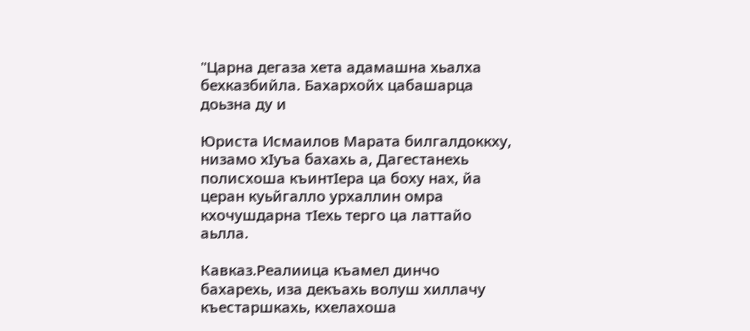"Царна дегаза хета адамашна хьалха бехказбийла. Бахархойх цабашарца доьзна ду и

Юриста Исмаилов Марата билгалдоккху, низамо хIуъа бахахь а, Дагестанехь полисхоша къинтIера ца боху нах, йа церан куьйгалло урхаллин омра кхочушдарна тIехь терго ца латтайо аьлла.

Кавказ.Реалиица къамел динчо бахарехь, иза декъахь волуш хиллачу къестаршкахь, кхелахоша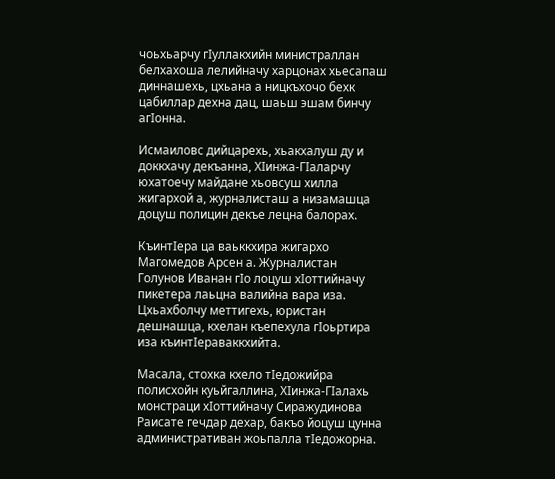чоьхьарчу гIуллакхийн министраллан белхахоша лелийначу харцонах хьесапаш диннашехь, цхьана а ницкъхочо бехк цабиллар дехна дац, шаьш эшам бинчу агIонна.

Исмаиловс дийцарехь, хьакхалуш ду и доккхачу декъанна, ХIинжа-ГIаларчу юхатоечу майдане хьовсуш хилла жигархой а, журналисташ а низамашца доцуш полицин декъе лецна балорах.

КъинтIера ца ваьккхира жигархо Магомедов Арсен а. Журналистан Голунов Иванан гIо лоцуш хIоттийначу пикетера лаьцна валийна вара иза. Цхьахболчу меттигехь, юристан дешнашца, кхелан къепехула гIоьртира иза къинтIераваккхийта.

Масала, стохка кхело тIедожийра полисхойн куьйгаллина, ХIинжа-ГIалахь монстраци хIоттийначу Сиражудинова Раисате гечдар дехар, бакъо йоцуш цунна административан жоьпалла тIедожорна.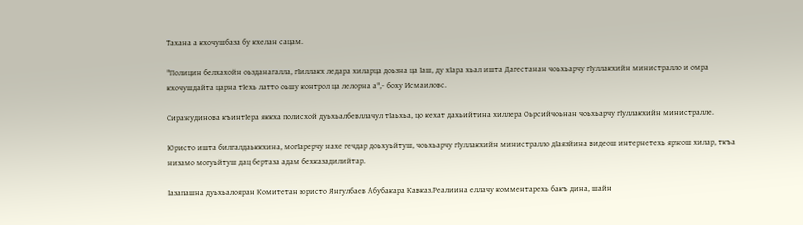Тахана а кхочушбаза бу кхелан сацам.

"Полицин белхахойн оьзданагалла, гIиллакх ледара хиларца доьзна ца Iаш, ду хIара хьал ишта Дагестанан чоьхьарчу гIуллакхийн министралло и омра кхочушдайта царна тIехь латто оьшу контрол ца лелорна а",- боху Исмаиловс.

Сиражудинова къинтIера яккха полисхой дуьхьалбевллачул тIаьхьа, цо кехат дахьийтина хиллера Оьрсийчоьнан чоьхьарчу гIуллакхийн министралле.

Юристо ишта билгалдаьккхина, могIарерчу нахе гечдар доьхуьйтуш, чоьхьарчу гIуллакхийн министралло дIаязйина видеош интернетехь яржош хилар, ткъа низамо могуьйтуш дац бертаза адам бехказадилийтар.

Iазапашна дуьхьалояран Комитетан юристо Янгулбаев Абубакара Кавказ.Реалиина еллачу комментарехь бакъ дина, шайн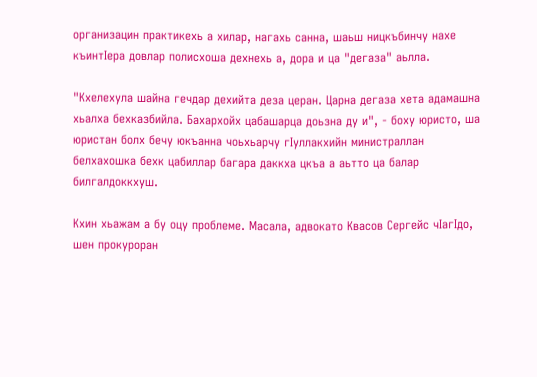организацин практикехь а хилар, нагахь санна, шаьш ницкъбинчу нахе къинтIера довлар полисхоша дехнехь а, дора и ца "дегаза" аьлла.

"Кхелехула шайна гечдар дехийта деза церан. Царна дегаза хета адамашна хьалха бехказбийла. Бахархойх цабашарца доьзна ду и", - боху юристо, ша юристан болх бечу юкъанна чоьхьарчу гIуллакхийн министраллан белхахошка бехк цабиллар багара даккха цкъа а аьтто ца балар билгалдоккхуш.

Кхин хьажам а бу оцу проблеме. Масала, адвокато Квасов Сергейс чIагIдо, шен прокуроран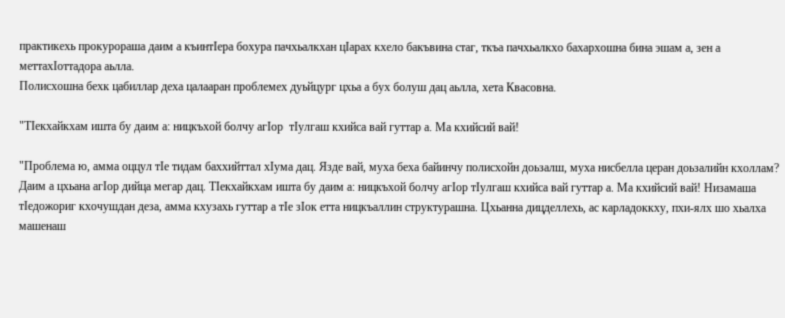практикехь прокурораша даим а къинтIера бохура пачхьалкхан цIарах кхело бакъвина стаг, ткъа пачхьалкхо бахархошна бина эшам а, зен а меттахIоттадора аьлла.
Полисхошна бехк цабиллар деха цалааран проблемех дуьйцург цхьа а бух болуш дац аьлла, хета Квасовна.

"ТIекхайкхам ишта бу даим а: ницкъхой болчу агIор  тIулгаш кхийса вай гуттар а. Ма кхийсий вай!

"Проблема ю, амма оццул тIе тидам баххийттал хIума дац. Язде вай, муха беха байинчу полисхойн доьзалш, муха нисбелла церан доьзалийн кхоллам? Даим а цхьана агIор дийца мегар дац. ТIекхайкхам ишта бу даим а: ницкъхой болчу агIор тIулгаш кхийса вай гуттар а. Ма кхийсий вай! Низамаша тIедожориг кхочушдан деза, амма кхузахь гуттар а тIе зIок етта ницкъаллин структурашна. Цхьанна дицделлехь, ас карладоккху, пхи-ялх шо хьалха машенаш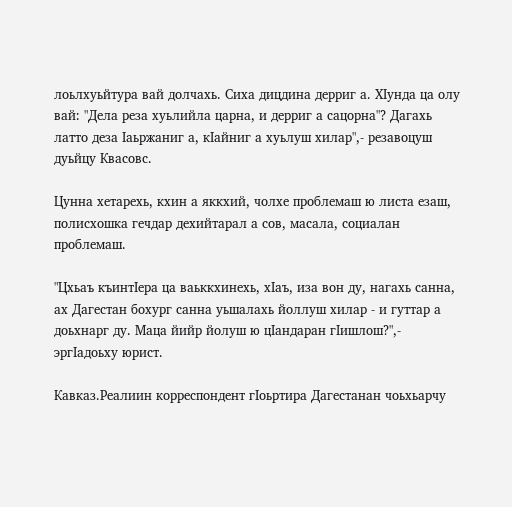лоьлхуьйтура вай долчахь. Сиха дицдина дерриг а. ХIунда ца олу вай: "Дела реза хуьлийла царна, и дерриг а сацорна"? Дагахь латто деза Iаьржаниг а, кIайниг а хуьлуш хилар",- резавоцуш дуьйцу Квасовс.

Цунна хетарехь, кхин а яккхий, чолхе проблемаш ю листа езаш, полисхошка гечдар дехийтарал а сов, масала, социалан проблемаш.

"Цхьаъ къинтIера ца ваьккхинехь, хIаъ, иза вон ду, нагахь санна, ах Дагестан бохург санна уьшалахь йоллуш хилар - и гуттар а доьхнарг ду. Маца йийр йолуш ю цIандаран гIишлош?",- эргIадоьху юрист.

Кавказ.Реалиин корреспондент гIоьртира Дагестанан чоьхьарчу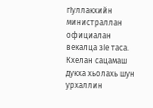гIуллакхийн министраллан официалан векалца зIе таса. Кхелан сацамаш дукха хьолахь шун урхаллин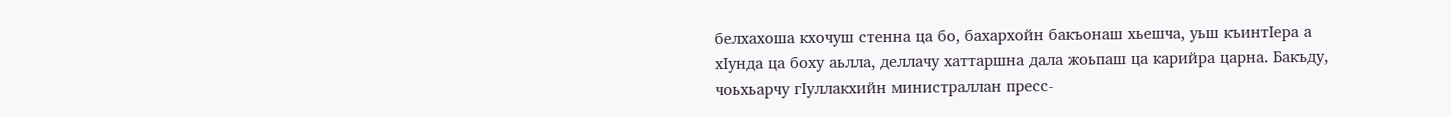белхахоша кхочуш стенна ца бо, бахархойн бакъонаш хьешча, уьш къинтIера а хIунда ца боху аьлла, деллачу хаттаршна дала жоьпаш ца карийра царна. Бакъду, чоьхьарчу гIуллакхийн министраллан пресс-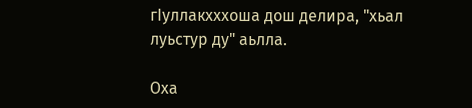гIуллакхххоша дош делира, "хьал луьстур ду" аьлла.

Оха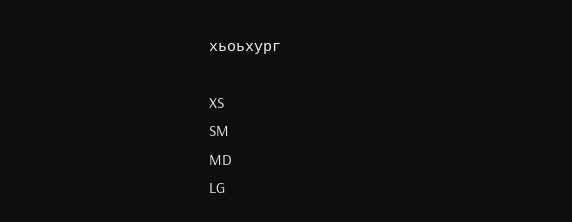хьоьхург

XS
SM
MD
LG